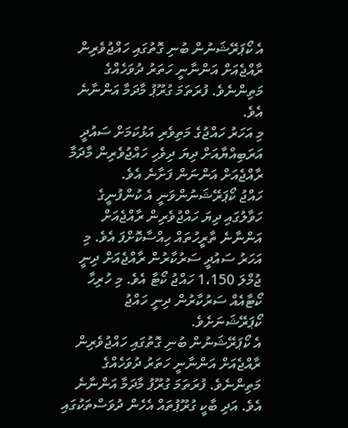އެ ކޯޕަރޭޝަނުން ބުނި ގޮތުގައި ހައްޖުވެރިން ރާއްޖެއަށް އަންނާނީ ހަތަރު ދުވަހެއްގެ މަތިންނެވެ. ފުރަތަމަ ގުރޫޕު މާދަމާ އަންނާނެ އެވެ.
މި އަހަރު ހައްޖުގެ މަތިވެރި އަޅުކަމަށް ސައުދީ އަރަބިއްޔާއަށް ދިޔަ ދިވެހި ހައްޖުވެރިން މާދަމާ ރާއްޖެއަށް އަންނަން ފަށާނެ އެވެ.
ހައްޖު ކޯޕަރޭޝަނުންވަނީ އެ ކުންފުނީގެ ހަވާލުގައި ދިޔަ ހައްޖުވެރިން ރާއްޖެއަށް އަންނާނެ ތާރީހުތައް ހިއްސާކޮށްފަ އެވެ. މި އަހަރު ސައުދީ ސަރުކާރުން ރާއްޖެއަށް ދިނީ ޖުމްލަ 1،150 ހައްޖު ކޯޓާ އެވެ. މި ހުރިހާ ކޯޓާއެއް ސަރުކާރުން ދިނީ ހައްޖު ކޯޕަރޭޝަނަށެވެ.
އެ ކޯޕަރޭޝަނުން ބުނި ގޮތުގައި ހައްޖުވެރިން ރާއްޖެއަށް އަންނާނީ ހަތަރު ދުވަހެއްގެ މަތިންނެވެ. ފުރަތަމަ ގުރޫޕު މާދަމާ އަންނާނެ އެވެ. އަދި ބާކީ ގުރޫޕުތައް އެހެން ދުވަސްތަކުގައި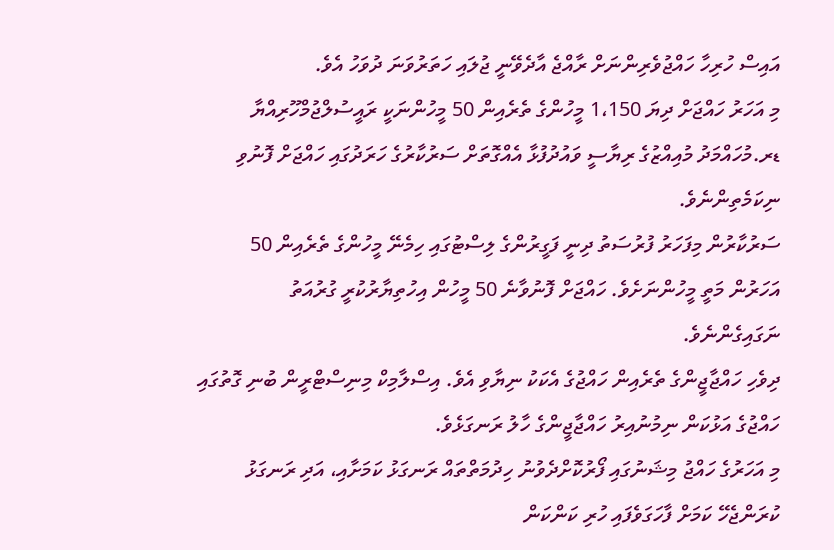އައިސް ހުރިހާ ހައްޖުވެރިންނަށް ރާއްޖެ އާދެވޭނީ ޖުލައި ހަތަރުވަނަ ދުވަހު އެވެ.
މި އަހަރު ހައްޖަށް ދިޔަ 1،150 މީހުންގެ ތެރެއިން 50 މީހުންނަކީ ރައީސުލްޖުމްހޫރިއްޔާ ޑރ.މުހައްމަދު މުއިއްޒުގެ ރިޔާސީ ވައުދުފުޅާ އެއްގޮތަށް ސަރުކާރުގެ ހަރަދުގައި ހައްޖަށް ފޮނުވި ނިކަމެތިންނެވެ.
ސަރުކާރުން މިފަހަރު ފުރުސަތު ދިނީ ފަގީރުންގެ ލިސްޓުގައި ހިމެނޭ މީހުންގެ ތެރެއިން 50 އަހަރުން މަތީ މީހުންނަށެވެ. ހައްޖަށް ފޮނުވާނެ 50 މީހުން އިހުތިޔާރުކުރީ ގުރުއަތު ނަގައިގެންނެވެ.
ދިވެހި ހައްޖާޖީންގެ ތެރެއިން ހައްޖުގެ އެކަކު ނިޔާވި އެވެ. އިސްލާމިކް މިނިސްޓްރީން ބުނި ގޮތުގައި ހައްޖުގެ އަޅުކަން ނިމުނުއިރު ހައްޖާޖީންގެ ހާލު ރަނގަޅެވެ.
މި އަހަރުގެ ހައްޖު މިޝަނުގައި ފޯރުކޮށްދެވުނު ހިދުމަތްތައް ރަނގަޅު ކަމަށާއި، އަދި ރަނގަޅު ކުރަންޖެހޭ ކަމަށް ފާހަގަވެފައި ހުރި ކަންކަން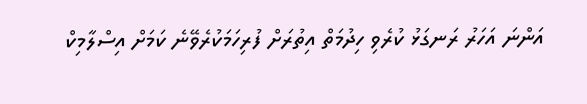އަންނަ އަހަރު ރަނގަޅު ކުރެވި ހިދުމަތް އިތުރަށް ފުރިހަމަކުރެވޭނެ ކަމަށް އިސްލާމިކް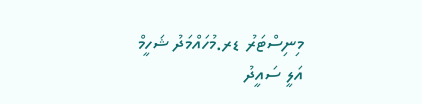މިނިސްޓަރު ޑރ.މުހައްމަދު ޝަހީމް އަލީ ސައީދު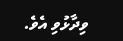ވިދާޅުވި އެވެ.